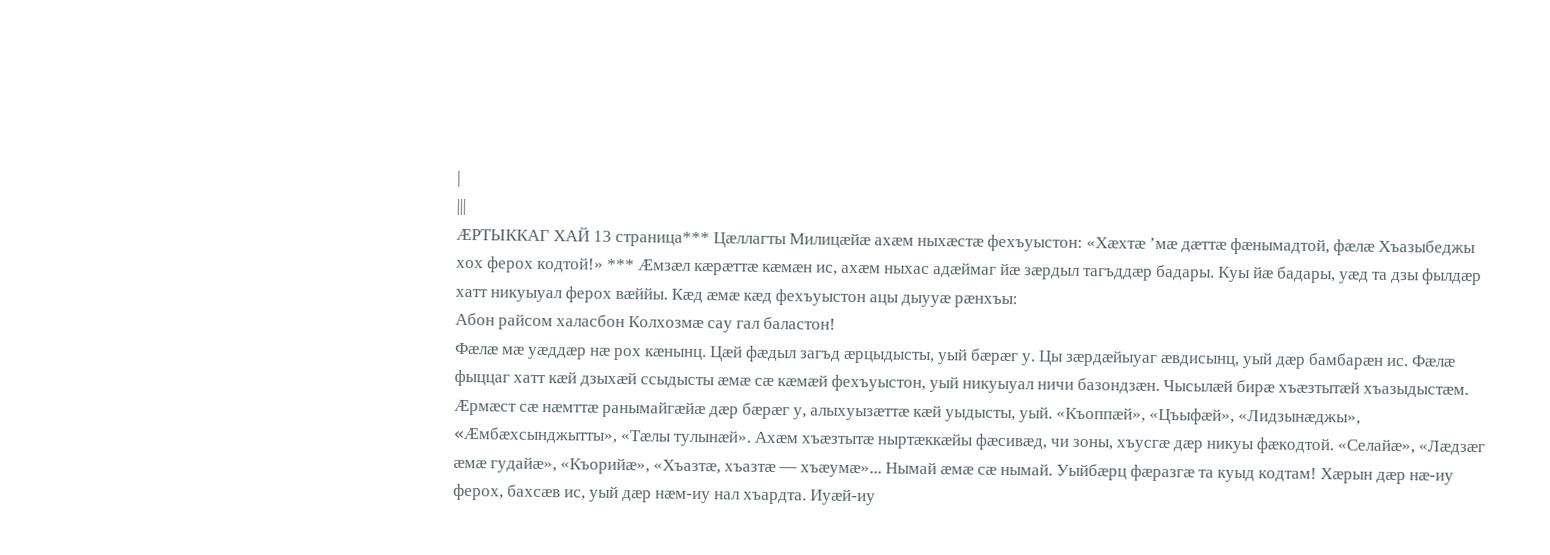|
|||
ÆРТЫККАГ ХАЙ 13 страница*** Цæллагты Милицæйæ ахæм ныхæстæ фехъуыстон: «Хæхтæ ’мæ дæттæ фæнымадтой, фæлæ Хъазыбеджы хох ферох кодтой!» *** Æмзæл кæрæттæ кæмæн ис, ахæм ныхас адæймаг йæ зæрдыл тагъддæр бадары. Куы йæ бадары, уæд та дзы фылдæр хатт никуыуал ферох вæййы. Кæд æмæ кæд фехъуыстон ацы дыууæ рæнхъы:
Абон райсом халасбон Колхозмæ сау гал баластон!
Фæлæ мæ уæддæр нæ рох кæнынц. Цæй фæдыл загъд æрцыдысты, уый бæрæг у. Цы зæрдæйыуаг æвдисынц, уый дæр бамбарæн ис. Фæлæ фыццаг хатт кæй дзыхæй ссыдысты æмæ сæ кæмæй фехъуыстон, уый никуыуал ничи базондзæн. Чысылæй бирæ хъæзтытæй хъазыдыстæм. Æрмæст сæ нæмттæ ранымайгæйæ дæр бæрæг у, алыхуызæттæ кæй уыдысты, уый. «Къоппæй», «Цъыфæй», «Лидзынæджы», «Æмбæхсынджытты», «Тæлы тулынæй». Ахæм хъæзтытæ ныртæккæйы фæсивæд, чи зоны, хъусгæ дæр никуы фæкодтой. «Селайæ», «Лæдзæг æмæ гудайæ», «Къорийæ», «Хъазтæ, хъазтæ — хъæумæ»... Нымай æмæ сæ нымай. Уыйбæрц фæразгæ та куыд кодтам! Хæрын дæр нæ-иу ферох, бахсæв ис, уый дæр нæм-иу нал хъардта. Иуæй-иу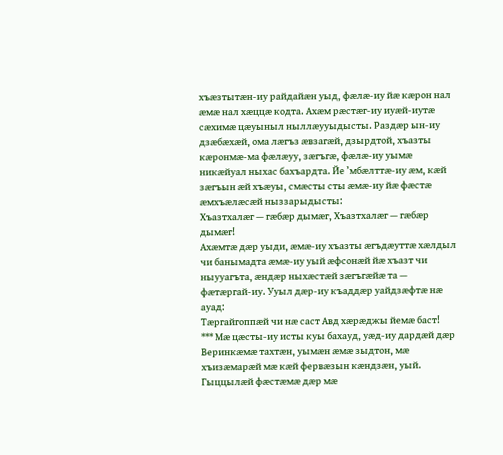хъæзтытæн-иу райдайæн уыд, фæлæ-иу йæ кæрон нал æмæ нал хæццæ кодта. Ахæм рæстæг-иу иуæй-иутæ сæхимæ цæуыныл ныллæууыдысты. Раздæр ын-иу дзæбæхæй, ома лæгъз æвзагæй, дзырдтой, хъазты кæронмæ-ма фæлæуу, зæгъгæ, фæлæ-иу уымæ никæйуал ныхас бахъардта. Йе ’мбæлттæ-иу æм, кæй зæгъын æй хъæуы, смæсты сты æмæ-иу йæ фæстæ æмхъæлæсæй ныззарыдысты:
Хъазтхалæг — гæбæр дымæг, Хъазтхалæг — гæбæр дымæг!
Ахæмтæ дæр уыди, æмæ-иу хъазты æгъдæуттæ хæлдыл чи банымадта æмæ-иу уый æфсонæй йæ хъазт чи ныууагъта, æндæр ныхæстæй зæгъгæйæ та — фæтæргай-иу. Ууыл дæр-иу къаддæр уайдзæфтæ нæ ауад:
Тæргайгоппæй чи нæ саст Авд хæрæджы йемæ баст!
*** Мæ цæсты-иу исты куы бахауд, уæд-иу дардæй дæр Веринкæмæ тахтæн, уымæн æмæ зыдтон, мæ хъизæмарæй мæ кæй фервæзын кæндзæн, уый. Гыццылæй фæстæмæ дæр мæ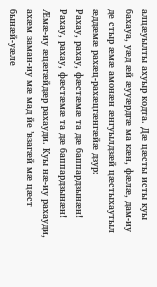алцæуылты ахуыр кодта. Дæ цæсты исты куы бахауа, уæд æй æууæрдгæ ма кæн, фæлæ, дам-иу де стыр æмæ амонæн æнгуылдзæй цæстыхаутыл æддæмæ рахæц-рахæцгæнгæйæ дзур:
Рахау, рахау, фæстæмæ та дæ баппардзынæн! Рахау, рахау, фæстæмæ та дæ баппардзынæн!
Æмæ-иу æцæгæйдæр рахауди. Куы нæ-иу рахауди, ахæм заман-иу мæ мад йе ’взагæй мæ цæст бынæй-уæле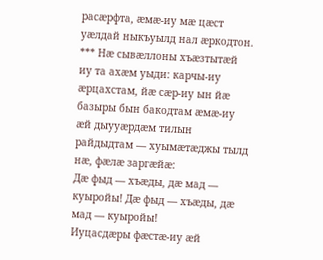расæрфта, æмæ-иу мæ цæст уæлдай ныкъуылд нал æркодтон. *** Нæ сывæллоны хъæзтытæй иу та ахæм уыди: карчы-иу æрцахстам, йæ сæр-иу ын йæ базыры бын бакодтам æмæ-иу æй дыууæрдæм тилын райдыдтам — хуымæтæджы тылд нæ, фæлæ заргæйæ:
Дæ фыд — хъæды, дæ мад — куыройы! Дæ фыд — хъæды, дæ мад — куыройы!
Иуцасдæры фæстæ-иу æй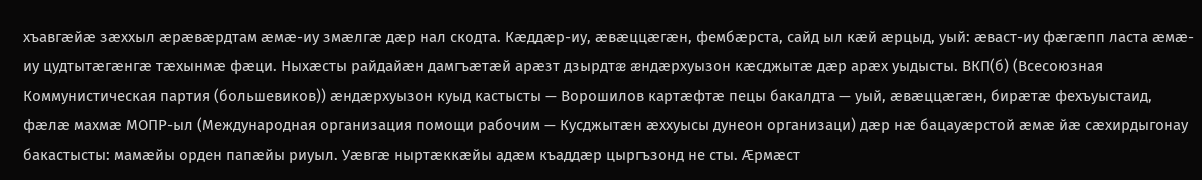хъавгæйæ зæххыл æрæвæрдтам æмæ-иу змæлгæ дæр нал скодта. Кæддæр-иу, æвæццæгæн, фембæрста, сайд ыл кæй æрцыд, уый: æваст-иу фæгæпп ласта æмæ-иу цудтытæгæнгæ тæхынмæ фæци. Ныхæсты райдайæн дамгъæтæй арæзт дзырдтæ æндæрхуызон кæсджытæ дæр арæх уыдысты. ВКП(б) (Всесоюзная Коммунистическая партия (большевиков)) æндæрхуызон куыд кастысты — Ворошилов картæфтæ пецы бакалдта — уый, æвæццæгæн, бирæтæ фехъуыстаид, фæлæ махмæ МОПР-ыл (Международная организация помощи рабочим — Кусджытæн æххуысы дунеон организаци) дæр нæ бацауæрстой æмæ йæ сæхирдыгонау бакастысты: мамæйы орден папæйы риуыл. Уæвгæ ныртæккæйы адæм къаддæр цыргъзонд не сты. Æрмæст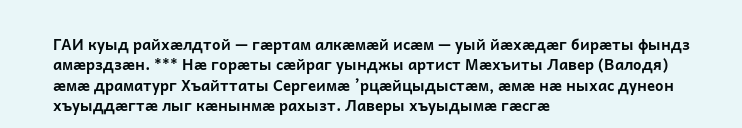ГАИ куыд райхæлдтой — гæртам алкæмæй исæм — уый йæхæдæг бирæты фындз амæрздзæн. *** Нæ горæты сæйраг уынджы артист Мæхъиты Лавер (Валодя) æмæ драматург Хъайттаты Сергеимæ ’рцæйцыдыстæм, æмæ нæ ныхас дунеон хъуыддæгтæ лыг кæнынмæ рахызт. Лаверы хъуыдымæ гæсгæ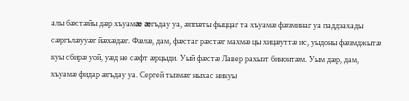алы бæстæйы дæр хъуамæ æгъдау уа, æппæты фыццаг та хъуамæ фæзминаг уа паддзахады сæргълæууæг йæхæдæг. Фæлæ, дам, фæстаг рæстæг махмæ цы хицæуттæ ис, уыдоны фæзмджытæ куы сбирæ уой, уæд не сæфт æрцыди. Уый фæстæ Лавер рахызт бинонтæм. Уым дæр, дам, хъуамæ фидар æгъдау уа. Сергей тызмæг ныхас никуы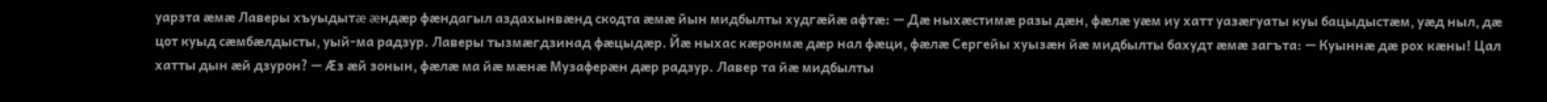уарзта æмæ Лаверы хъуыдытæ æндæр фæндагыл аздахынвæнд скодта æмæ йын мидбылты худгæйæ афтæ: — Дæ ныхæстимæ разы дæн, фæлæ уæм иу хатт уазæгуаты куы бацыдыстæм, уæд ныл, дæ цот куыд сæмбæлдысты, уый-ма радзур. Лаверы тызмæгдзинад фæцыдæр. Йæ ныхас кæронмæ дæр нал фæци, фæлæ Сергейы хуызæн йæ мидбылты бахудт æмæ загъта: — Куыннæ дæ рох кæны! Цал хатты дын æй дзурон? — Æз æй зонын, фæлæ ма йæ мæнæ Музаферæн дæр радзур. Лавер та йæ мидбылты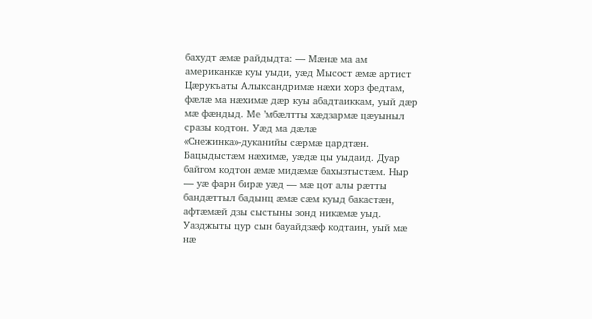бахудт æмæ райдыдта: — Мæнæ ма ам американкæ куы уыди, уæд Мысост æмæ артист Цæрукъаты Алыксандримæ нæхи хорз федтам, фæлæ ма нæхимæ дæр куы абадтаиккам, уый дæр мæ фæндыд. Ме ’мбæлтты хæдзармæ цæуыныл сразы кодтон. Уæд ма дæлæ «Снежинка»-дуканийы сæрмæ цардтæн. Бацыдыстæм нæхимæ, уæдæ цы уыдаид. Дуар байгом кодтон æмæ мидæмæ бахызтыстæм. Ныр — уæ фарн бирæ уæд — мæ цот алы рæтты бандæттыл бадынц æмæ сæм куыд бакастæн, афтæмæй дзы сыстыны зонд никæмæ уыд. Уазджыты цур сын бауайдзæф кодтаин, уый мæ нæ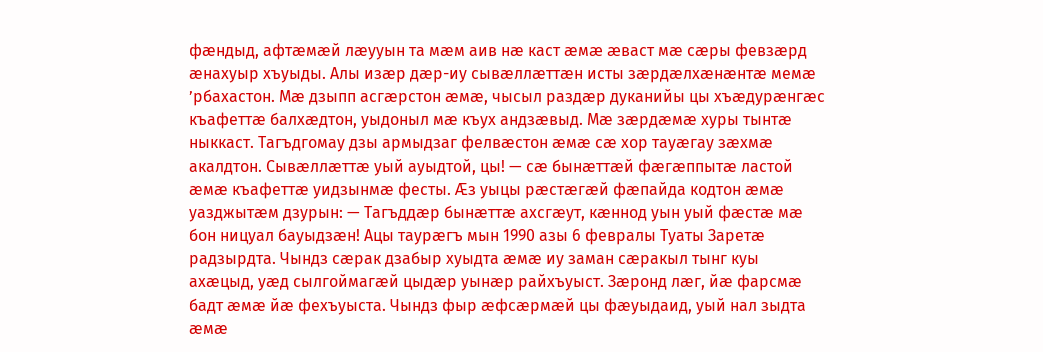фæндыд, афтæмæй лæууын та мæм аив нæ каст æмæ æваст мæ сæры февзæрд æнахуыр хъуыды. Алы изæр дæр-иу сывæллæттæн исты зæрдæлхæнæнтæ мемæ ’рбахастон. Мæ дзыпп асгæрстон æмæ, чысыл раздæр дуканийы цы хъæдурæнгæс къафеттæ балхæдтон, уыдоныл мæ къух андзæвыд. Мæ зæрдæмæ хуры тынтæ ныккаст. Тагъдгомау дзы армыдзаг фелвæстон æмæ сæ хор тауæгау зæхмæ акалдтон. Сывæллæттæ уый ауыдтой, цы! — сæ бынæттæй фæгæппытæ ластой æмæ къафеттæ уидзынмæ фесты. Æз уыцы рæстæгæй фæпайда кодтон æмæ уазджытæм дзурын: — Тагъддæр бынæттæ ахсгæут, кæннод уын уый фæстæ мæ бон ницуал бауыдзæн! Ацы таурæгъ мын 1990 азы 6 февралы Туаты Заретæ радзырдта. Чындз сæрак дзабыр хуыдта æмæ иу заман сæракыл тынг куы ахæцыд, уæд сылгоймагæй цыдæр уынæр райхъуыст. Зæронд лæг, йæ фарсмæ бадт æмæ йæ фехъуыста. Чындз фыр æфсæрмæй цы фæуыдаид, уый нал зыдта æмæ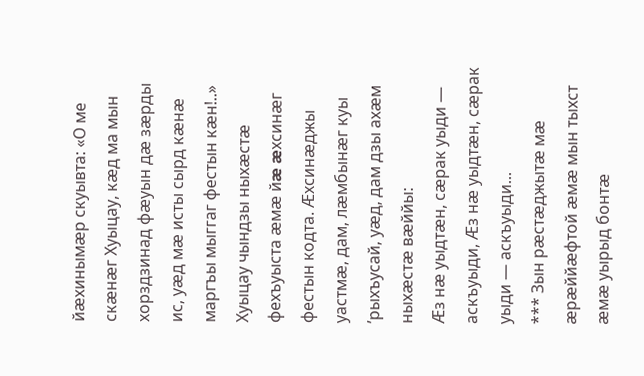йæхинымæр скуывта: «О ме скæнæг Хуыцау, кæд ма мын хорздзинад фæуын дæ зæрды ис, уæд мæ исты сырд кæнæ маргъы мыггаг фестын кæн!..» Хуыцау чындзы ныхæстæ фехъуыста æмæ йæ æхсинæг фестын кодта. Æхсинæджы уастмæ, дам, лæмбынæг куы ’рыхъусай, уæд, дам дзы ахæм ныхæстæ вæййы:
Æз нæ уыдтæн, сæрак уыди — аскъуыди, Æз нæ уыдтæн, сæрак уыди — аскъуыди...
*** Зын рæстæджытæ мæ æрæййæфтой æмæ мын тыхст æмæ уырыд бонтæ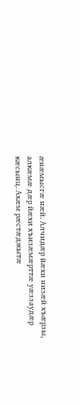æнæмысгæ нæй. Алчидæр йæхи низæй хъæрзы, алкæмæ дæр йæхи хъизæмæрттæ уæззаудæр кæсынц. Ахæм рæстæджытæ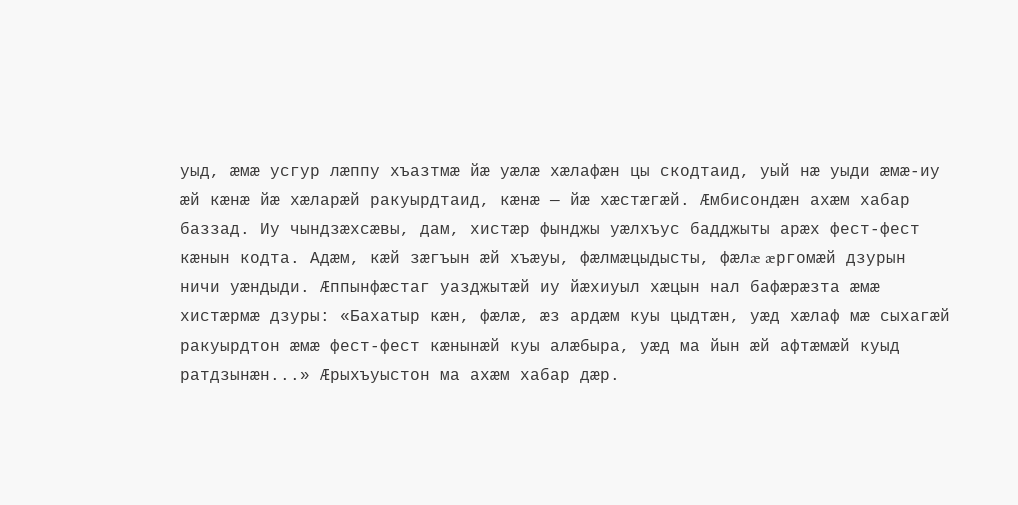уыд, æмæ усгур лæппу хъазтмæ йæ уæлæ хæлафæн цы скодтаид, уый нæ уыди æмæ-иу æй кæнæ йæ хæларæй ракуырдтаид, кæнæ — йæ хæстæгæй. Æмбисондæн ахæм хабар баззад. Иу чындзæхсæвы, дам, хистæр фынджы уæлхъус бадджыты арæх фест-фест кæнын кодта. Адæм, кæй зæгъын æй хъæуы, фæлмæцыдысты, фæлæ æргомæй дзурын ничи уæндыди. Æппынфæстаг уазджытæй иу йæхиуыл хæцын нал бафæрæзта æмæ хистæрмæ дзуры: «Бахатыр кæн, фæлæ, æз ардæм куы цыдтæн, уæд хæлаф мæ сыхагæй ракуырдтон æмæ фест-фест кæнынæй куы алæбыра, уæд ма йын æй афтæмæй куыд ратдзынæн...» Æрыхъуыстон ма ахæм хабар дæр.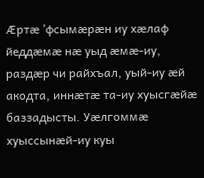Æртæ ’фсымæрæн иу хæлаф йеддæмæ нæ уыд æмæ-иу, раздæр чи райхъал, уый-иу æй акодта, иннæтæ та-иу хуысгæйæ баззадысты. Уæлгоммæ хуыссынæй-иу куы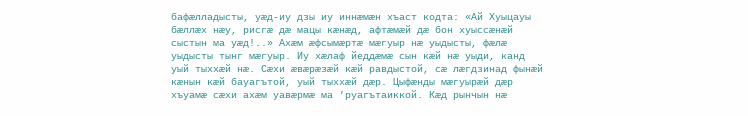бафæлладысты, уæд-иу дзы иу иннæмæн хъаст кодта: «Ай Хуыцауы бæллæх нæу, рисгæ дæ мацы кæнæд, афтæмæй дæ бон хуыссæнæй сыстын ма уæд!..» Ахæм æфсымæртæ мæгуыр нæ уыдысты, фæлæ уыдысты тынг мæгуыр. Иу хæлаф йеддæмæ сын кæй нæ уыди, канд уый тыххæй нæ. Сæхи æвæрæзæй кæй равдыстой, сæ лæгдзинад фынæй кæнын кæй бауагътой, уый тыххæй дæр. Цыфæнды мæгуырæй дæр хъуамæ сæхи ахæм уавæрмæ ма ’руагътаиккой. Кæд рынчын нæ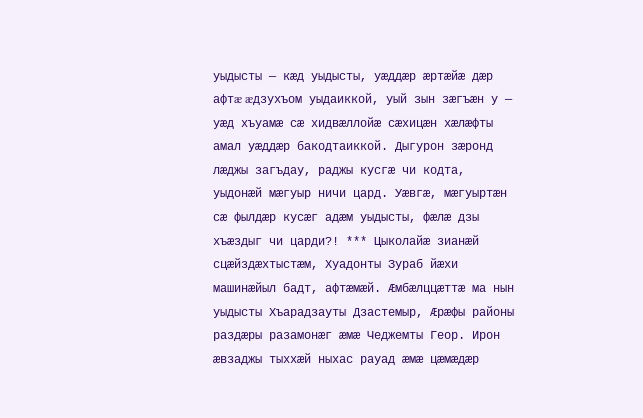уыдысты — кæд уыдысты, уæддæр æртæйæ дæр афтæ æдзухъом уыдаиккой, уый зын зæгъæн у — уæд хъуамæ сæ хидвæллойæ сæхицæн хæлæфты амал уæддæр бакодтаиккой. Дыгурон зæронд лæджы загъдау, раджы кусгæ чи кодта, уыдонæй мæгуыр ничи цард. Уæвгæ, мæгуыртæн сæ фылдæр кусæг адæм уыдысты, фæлæ дзы хъæздыг чи царди?! *** Цыколайæ зианæй сцæйздæхтыстæм, Хуадонты Зураб йæхи машинæйыл бадт, афтæмæй. Æмбæлццæттæ ма нын уыдысты Хъарадзауты Дзастемыр, Æрæфы районы раздæры разамонæг æмæ Чеджемты Геор. Ирон æвзаджы тыххæй ныхас рауад æмæ цæмæдæр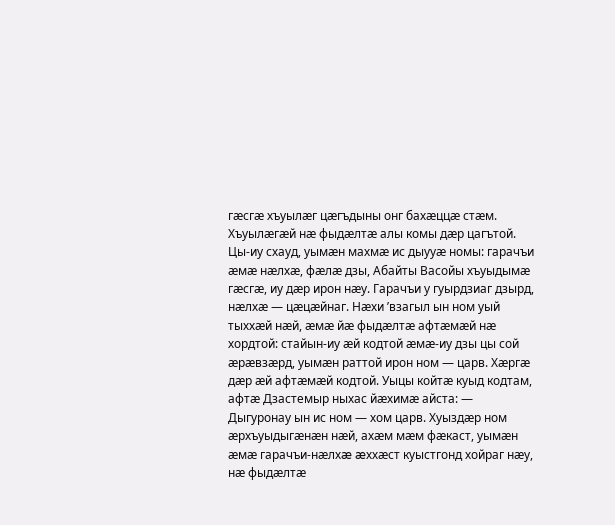гæсгæ хъуылæг цæгъдыны онг бахæццæ стæм. Хъуылæгæй нæ фыдæлтæ алы комы дæр цагътой. Цы-иу схауд, уымæн махмæ ис дыууæ номы: гарачъи æмæ нæлхæ, фæлæ дзы, Абайты Васойы хъуыдымæ гæсгæ, иу дæр ирон нæу. Гарачъи у гуырдзиаг дзырд, нæлхæ — цæцæйнаг. Нæхи ’взагыл ын ном уый тыххæй нæй, æмæ йæ фыдæлтæ афтæмæй нæ хордтой: стайын-иу æй кодтой æмæ-иу дзы цы сой æрæвзæрд, уымæн раттой ирон ном — царв. Хæргæ дæр æй афтæмæй кодтой. Уыцы койтæ куыд кодтам, афтæ Дзастемыр ныхас йæхимæ айста: — Дыгуронау ын ис ном — хом царв. Хуыздæр ном æрхъуыдыгæнæн нæй, ахæм мæм фæкаст, уымæн æмæ гарачъи-нæлхæ æххæст куыстгонд хойраг нæу, нæ фыдæлтæ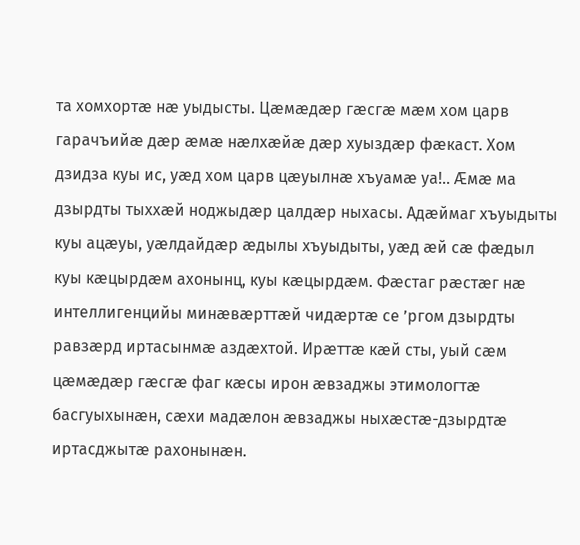та хомхортæ нæ уыдысты. Цæмæдæр гæсгæ мæм хом царв гарачъийæ дæр æмæ нæлхæйæ дæр хуыздæр фæкаст. Хом дзидза куы ис, уæд хом царв цæуылнæ хъуамæ уа!.. Æмæ ма дзырдты тыххæй ноджыдæр цалдæр ныхасы. Адæймаг хъуыдыты куы ацæуы, уæлдайдæр æдылы хъуыдыты, уæд æй сæ фæдыл куы кæцырдæм ахонынц, куы кæцырдæм. Фæстаг рæстæг нæ интеллигенцийы минæвæрттæй чидæртæ се ’ргом дзырдты равзæрд иртасынмæ аздæхтой. Ирæттæ кæй сты, уый сæм цæмæдæр гæсгæ фаг кæсы ирон æвзаджы этимологтæ басгуыхынæн, сæхи мадæлон æвзаджы ныхæстæ-дзырдтæ иртасджытæ рахонынæн.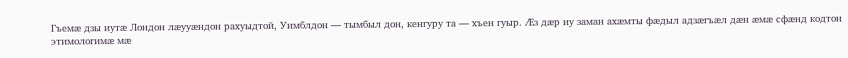Гъемæ дзы иутæ Лондон лæууæндон рахуыдтой, Уимблдон — тымбыл дон, кенгуру та — хъен гуыр. Æз дæр иу заман ахæмты фæдыл адзæгъæл дæн æмæ сфæнд кодтон этимологимæ мæ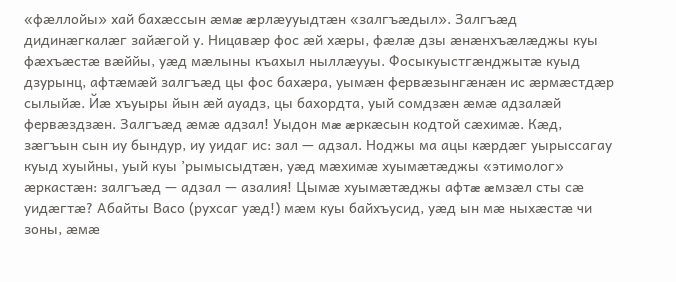«фæллойы» хай бахæссын æмæ æрлæууыдтæн «залгъæдыл». Залгъæд дидинæгкалæг зайæгой у. Ницавæр фос æй хæры, фæлæ дзы æнæнхъæлæджы куы фæхъæстæ вæййы, уæд мæлыны къахыл ныллæууы. Фосыкуыстгæнджытæ куыд дзурынц, афтæмæй залгъæд цы фос бахæра, уымæн фервæзынгæнæн ис æрмæстдæр сылыйæ. Йæ хъуыры йын æй ауадз, цы бахордта, уый сомдзæн æмæ адзалæй фервæздзæн. Залгъæд æмæ адзал! Уыдон мæ æркæсын кодтой сæхимæ. Кæд, зæгъын сын иу бындур, иу уидаг ис: зал — адзал. Ноджы ма ацы кæрдæг уырыссагау куыд хуыйны, уый куы ’рымысыдтæн, уæд мæхимæ хуымæтæджы «этимолог» æркастæн: залгъæд — адзал — азалия! Цымæ хуымæтæджы афтæ æмзæл сты сæ уидæгтæ? Абайты Васо (рухсаг уæд!) мæм куы байхъусид, уæд ын мæ ныхæстæ чи зоны, æмæ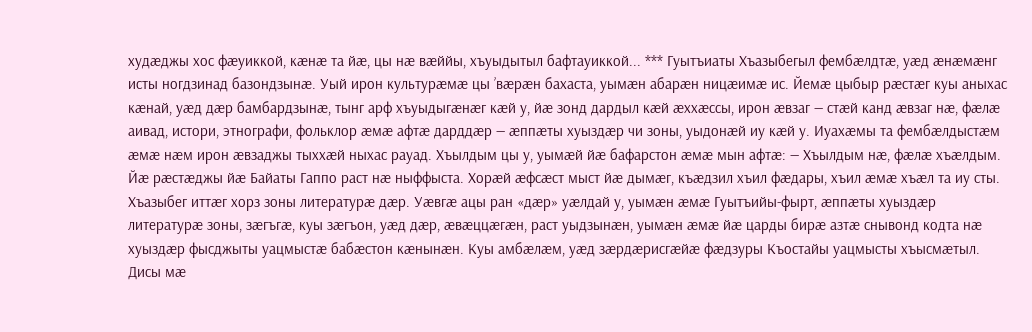худæджы хос фæуиккой, кæнæ та йæ, цы нæ вæййы, хъуыдытыл бафтауиккой... *** Гуытъиаты Хъазыбегыл фембæлдтæ, уæд æнæмæнг исты ногдзинад базондзынæ. Уый ирон культурæмæ цы ’вæрæн бахаста, уымæн абарæн ницæимæ ис. Йемæ цыбыр рæстæг куы аныхас кæнай, уæд дæр бамбардзынæ, тынг арф хъуыдыгæнæг кæй у, йæ зонд дардыл кæй æххæссы, ирон æвзаг — стæй канд æвзаг нæ, фæлæ аивад, истори, этнографи, фольклор æмæ афтæ дарддæр — æппæты хуыздæр чи зоны, уыдонæй иу кæй у. Иуахæмы та фембæлдыстæм æмæ нæм ирон æвзаджы тыххæй ныхас рауад. Хъылдым цы у, уымæй йæ бафарстон æмæ мын афтæ: — Хъылдым нæ, фæлæ хъæлдым. Йæ рæстæджы йæ Байаты Гаппо раст нæ ныффыста. Хорæй æфсæст мыст йæ дымæг, къæдзил хъил фæдары, хъил æмæ хъæл та иу сты. Хъазыбег иттæг хорз зоны литературæ дæр. Уæвгæ ацы ран «дæр» уæлдай у, уымæн æмæ Гуытъийы-фырт, æппæты хуыздæр литературæ зоны, зæгъгæ, куы зæгъон, уæд дæр, æвæццæгæн, раст уыдзынæн, уымæн æмæ йæ царды бирæ азтæ снывонд кодта нæ хуыздæр фысджыты уацмыстæ бабæстон кæнынæн. Куы амбæлæм, уæд зæрдæрисгæйæ фæдзуры Къостайы уацмысты хъысмæтыл. Дисы мæ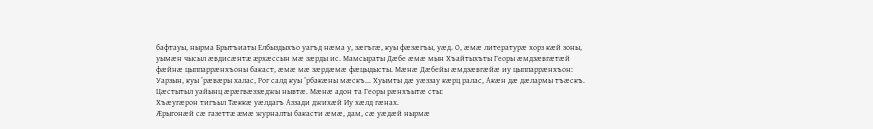бафтауы, нырма Брытъиаты Елбыздыхъо уагъд нæма у, зæгъгæ, куы фæзæгъы, уæд. О, æмæ литературæ хорз кæй зоны, уымæн чысыл æвдисæнтæ æрхæссын мæ зæрды ис. Мамсыраты Дæбе æмæ мын Хъайтыхъты Георы æмдзæвгæтæй фæйнæ цыппаррæнхъоны бакаст, æмæ мæ зæрдæмæ фæцыдысты. Мæнæ Дæбейы æмдзæвгæйæ иу цыппаррæнхъон:
Уарзын, куы ’рæвæры халас, Рог салд куы ’рбакæны мæскъ... Хуымты дæ уæззау кæрц ралас, Акæн дæ дæлармы тъæскъ.
Цæстытыл уайынц æрæгвæззæджы нывтæ. Мæнæ адон та Георы рæнхъытæ сты:
Хъæугæрон тигъыл Тæккæ уæлдагъ Аззади джихæй Иу хæлд гæнах.
Æрыгонæй сæ газеттæ æмæ журналты бакасти æмæ, дам, сæ уæдæй нырмæ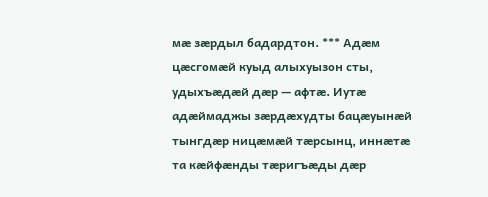мæ зæрдыл бадардтон. *** Адæм цæсгомæй куыд алыхуызон сты, удыхъæдæй дæр — афтæ. Иутæ адæймаджы зæрдæхудты бацæуынæй тынгдæр ницæмæй тæрсынц, иннæтæ та кæйфæнды тæригъæды дæр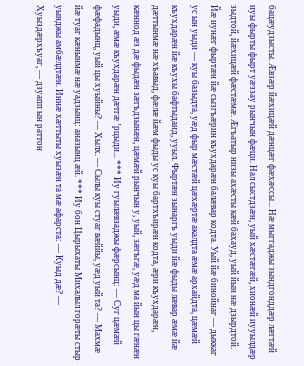бацæудзысты. Æвзæр йæхицæй дæнцæг фæхæссы... Нæ мыггаджы зындгонддæр лæгтæй иуы фырты фырт уæззау рынчын фæци. Нал сыстдзæн, уый хæстæгæй, хионæй иууылдæр зыдтой, йæхицæй фæстæмæ. Æгъатыр низы ахæсты кæй бахауд, уый йын нæ дзырдтой. Йæ иунæг фыртæн йæ сызгъæрин къухдарæн балæвар кодта. Уый йæ бинойнаг — дыккаг ус ын уыди — куы базыдта, уæд фыр мæстæй цæхæртæ акалдта æмæ архайдта, цæмæй къухдарæн йæ къухы бафтыдаид, ууыл. Фыртæн зынаргъ уыди йæ фыды лæвар æмæ йæ дæттынмæ нæ хъавыд, фæлæ йæм фыды ус куы бартхъирæн кодта, æри къухдарæн, кæннод æз дæ фыдæн зæгъдзынæн, цæмæй рынчын у, уый, зæгъгæ, уæд ма йын цы гæнæн уыди, æмæ къухдарæн дæтгæ ’рцыди... *** Иу гуылæвзаджы фæрсынц: — Суг цæмæй фæфадынц, уый цы хуыйны? — Хылх. — Сылы куы стуаг вæййы, уæд уый та? — Махмæ йæ туаг кæнынмæ нæ уадзынц: аназынц æй. *** Иу бон Цырыхаты Михалыл горæты стыр уынджы амбæлдтæн. Иннæ хæттыты хуызæн та мæ афарста: — Куыд дæ? — Хуыздæрхъуаг, — дзуапп ын раттон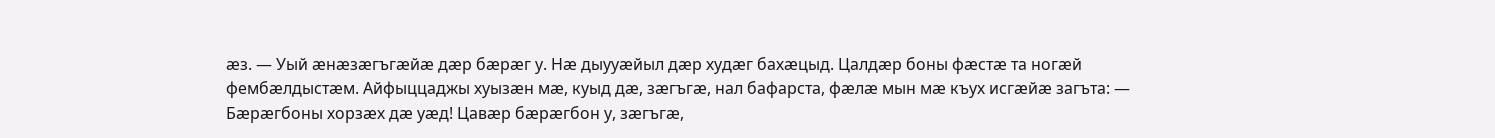æз. — Уый æнæзæгъгæйæ дæр бæрæг у. Нæ дыууæйыл дæр худæг бахæцыд. Цалдæр боны фæстæ та ногæй фембæлдыстæм. Айфыццаджы хуызæн мæ, куыд дæ, зæгъгæ, нал бафарста, фæлæ мын мæ къух исгæйæ загъта: — Бæрæгбоны хорзæх дæ уæд! Цавæр бæрæгбон у, зæгъгæ,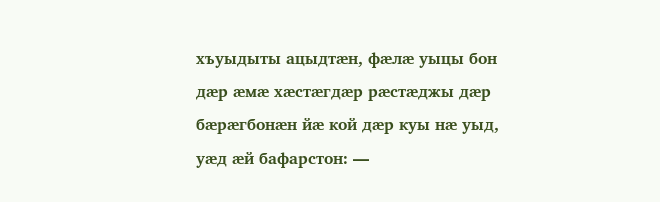хъуыдыты ацыдтæн, фæлæ уыцы бон дæр æмæ хæстæгдæр рæстæджы дæр бæрæгбонæн йæ кой дæр куы нæ уыд, уæд æй бафарстон: —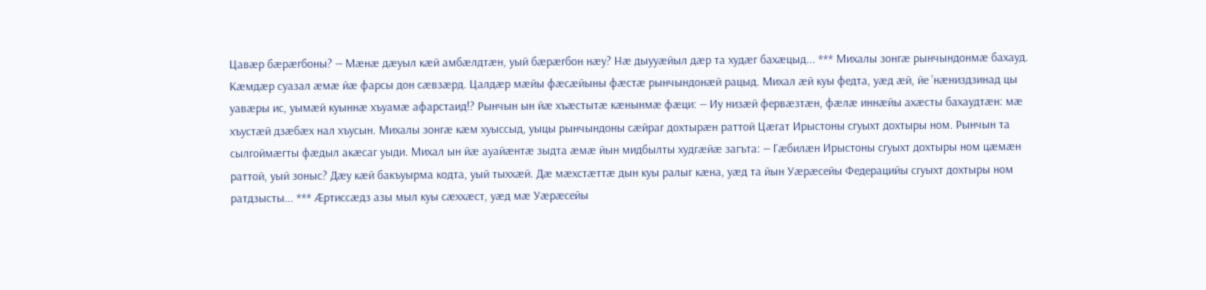Цавæр бæрæгбоны? — Мæнæ дæуыл кæй амбæлдтæн, уый бæрæгбон нæу? Нæ дыууæйыл дæр та худæг бахæцыд... *** Михалы зонгæ рынчындонмæ бахауд. Кæмдæр суазал æмæ йæ фарсы дон сæвзæрд. Цалдæр мæйы фæсæйыны фæстæ рынчындонæй рацыд. Михал æй куы федта, уæд æй, йе ’нæниздзинад цы уавæры ис, уымæй куыннæ хъуамæ афарстаид!? Рынчын ын йæ хъæстытæ кæнынмæ фæци: — Иу низæй фервæзтæн, фæлæ иннæйы ахæсты бахаудтæн: мæ хъустæй дзæбæх нал хъусын. Михалы зонгæ кæм хуыссыд, уыцы рынчындоны сæйраг дохтырæн раттой Цæгат Ирыстоны сгуыхт дохтыры ном. Рынчын та сылгоймæгты фæдыл акæсаг уыди. Михал ын йæ ауайæнтæ зыдта æмæ йын мидбылты худгæйæ загъта: — Гæбилæн Ирыстоны сгуыхт дохтыры ном цæмæн раттой, уый зоныс? Дæу кæй бакъуырма кодта, уый тыххæй. Дæ мæхстæттæ дын куы ралыг кæна, уæд та йын Уæрæсейы Федерацийы сгуыхт дохтыры ном ратдзысты... *** Æртиссæдз азы мыл куы сæххæст, уæд мæ Уæрæсейы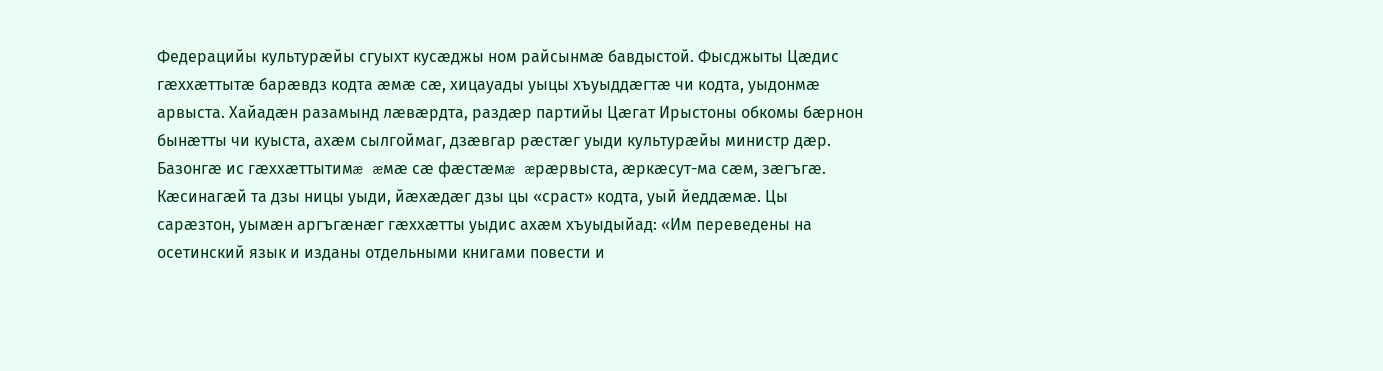Федерацийы культурæйы сгуыхт кусæджы ном райсынмæ бавдыстой. Фысджыты Цæдис гæххæттытæ барæвдз кодта æмæ сæ, хицауады уыцы хъуыддæгтæ чи кодта, уыдонмæ арвыста. Хайадæн разамынд лæвæрдта, раздæр партийы Цæгат Ирыстоны обкомы бæрнон бынæтты чи куыста, ахæм сылгоймаг, дзæвгар рæстæг уыди культурæйы министр дæр. Базонгæ ис гæххæттытимæ æмæ сæ фæстæмæ æрæрвыста, æркæсут-ма сæм, зæгъгæ. Кæсинагæй та дзы ницы уыди, йæхæдæг дзы цы «сраст» кодта, уый йеддæмæ. Цы сарæзтон, уымæн аргъгæнæг гæххæтты уыдис ахæм хъуыдыйад: «Им переведены на осетинский язык и изданы отдельными книгами повести и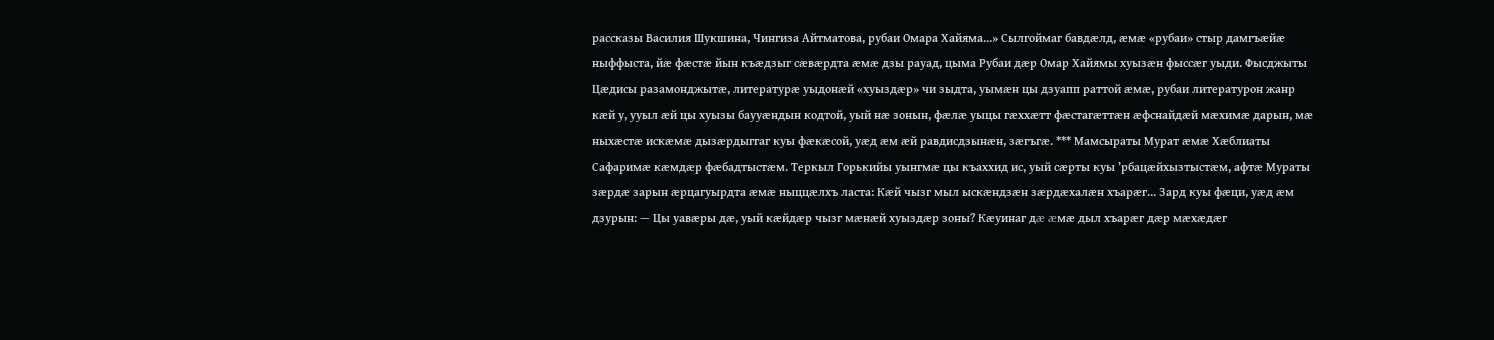рассказы Василия Шукшина, Чингиза Айтматова, рубаи Омара Хайяма...» Сылгоймаг бавдæлд, æмæ «рубаи» стыр дамгъæйæ ныффыста, йæ фæстæ йын къæдзыг сæвæрдта æмæ дзы рауад, цыма Рубаи дæр Омар Хайямы хуызæн фыссæг уыди. Фысджыты Цæдисы разамонджытæ, литературæ уыдонæй «хуыздæр» чи зыдта, уымæн цы дзуапп раттой æмæ, рубаи литературон жанр кæй у, ууыл æй цы хуызы баууæндын кодтой, уый нæ зонын, фæлæ уыцы гæххæтт фæстагæттæн æфснайдæй мæхимæ дарын, мæ ныхæстæ искæмæ дызæрдыггаг куы фæкæсой, уæд æм æй равдисдзынæн, зæгъгæ. *** Мамсыраты Мурат æмæ Хæблиаты Сафаримæ кæмдæр фæбадтыстæм. Теркыл Горькийы уынгмæ цы къаххид ис, уый сæрты куы ’рбацæйхызтыстæм, афтæ Мураты зæрдæ зарын æрцагуырдта æмæ ныццæлхъ ласта: Кæй чызг мыл ыскæндзæн зæрдæхалæн хъарæг... Зард куы фæци, уæд æм дзурын: — Цы уавæры дæ, уый кæйдæр чызг мæнæй хуыздæр зоны? Кæуинаг дæ æмæ дыл хъарæг дæр мæхæдæг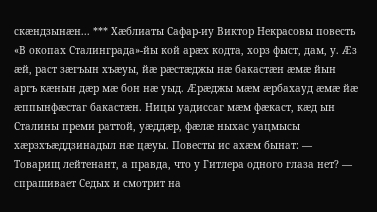скæндзынæн... *** Хæблиаты Сафар-иу Виктор Некрасовы повесть «В окопах Сталинграда»-йы кой арæх кодта, хорз фыст, дам, у. Æз æй, раст зæгъын хъæуы, йæ рæстæджы нæ бакастæн æмæ йын аргъ кæнын дæр мæ бон нæ уыд. Æрæджы мæм æрбахауд æмæ йæ æппынфæстаг бакастæн. Ницы уадиссаг мæм фæкаст, кæд ын Сталины преми раттой, уæддæр, фæлæ ныхас уацмысы хæрзхъæддзинадыл нæ цæуы. Повесты ис ахæм бынат: — Товарищ лейтенант, а правда, что у Гитлера одного глаза нет? — спрашивает Седых и смотрит на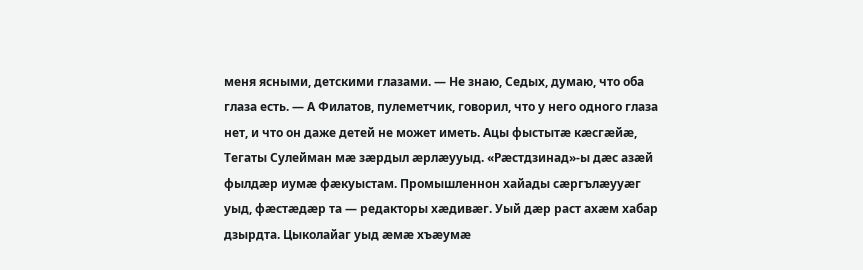меня ясными, детскими глазами. — Не знаю, Седых, думаю, что оба глаза есть. — А Филатов, пулеметчик, говорил, что у него одного глаза нет, и что он даже детей не может иметь. Ацы фыстытæ кæсгæйæ, Тегаты Сулейман мæ зæрдыл æрлæууыд. «Рæстдзинад»-ы дæс азæй фылдæр иумæ фæкуыстам. Промышленнон хайады сæргълæууæг уыд, фæстæдæр та — редакторы хæдивæг. Уый дæр раст ахæм хабар дзырдта. Цыколайаг уыд æмæ хъæумæ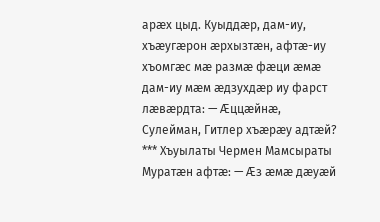арæх цыд. Куыддæр, дам-иу, хъæугæрон æрхызтæн, афтæ-иу хъомгæс мæ размæ фæци æмæ дам-иу мæм æдзухдæр иу фарст лæвæрдта: — Æццæйнæ, Сулейман, Гитлер хъæрæу адтæй? *** Хъуылаты Чермен Мамсыраты Муратæн афтæ: — Æз æмæ дæуæй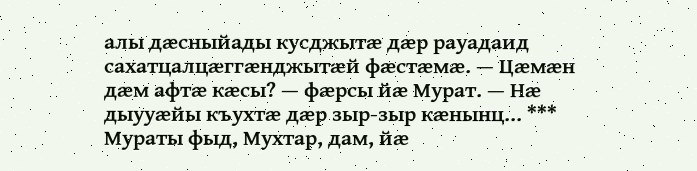алы дæсныйады кусджытæ дæр рауадаид сахатцалцæггæнджытæй фæстæмæ. — Цæмæн дæм афтæ кæсы? — фæрсы йæ Мурат. — Нæ дыууæйы къухтæ дæр зыр-зыр кæнынц... *** Мураты фыд, Мухтар, дам, йæ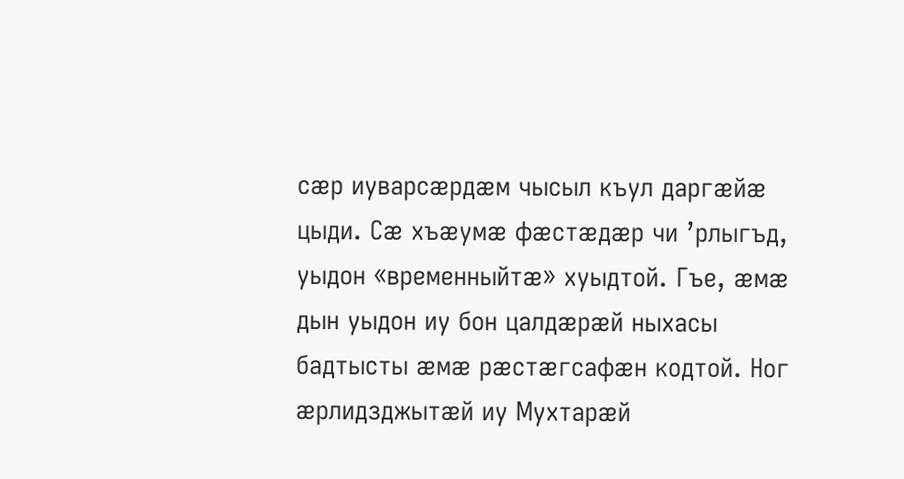сæр иуварсæрдæм чысыл къул даргæйæ цыди. Сæ хъæумæ фæстæдæр чи ’рлыгъд, уыдон «временныйтæ» хуыдтой. Гъе, æмæ дын уыдон иу бон цалдæрæй ныхасы бадтысты æмæ рæстæгсафæн кодтой. Ног æрлидзджытæй иу Мухтарæй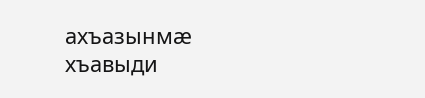ахъазынмæ хъавыди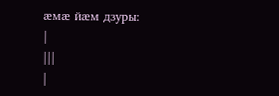æмæ йæм дзуры:
|
|||
|